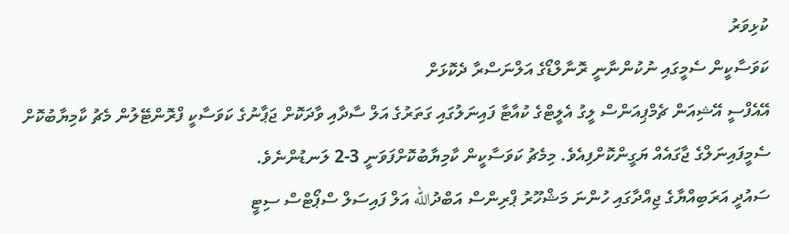ކުޅިވަރު
ކަވަސާކީން ސެމީގައި ނުކުންނާނީ ރޮނާލްޑޯގެ އަލްނަސްރާ ދެކޮޅަށް
އޭއެފްސީ އޭޝިއަން ޗެމްޕިއަންސް ލީގު އެލީޓްގެ ކުއާޓާ ފައިނަލުގައި ގަތަރުގެ އަލް ސާދާއި ވާދަކޮށް ޖަޕާނުގެ ކަވަސާކީ ފްރޮންޓޭލުން މެޗު ކާމިޔާބުކޮށް ސެމީފައިނަލްގެ ޖާގައެއް ޔަގީންކޮށްފިއެވެ. މިމެޗު ކަވަސާކީން ކާމިޔާބުކޮށްފަވަނީ 3-2 ލަނޑުންނެވެ.
ސައުދީ އަރަބިއްޔާގެ ޖިއްދާގައި ހުންނަ މަޝްހޫރު ޕްރިންސް އަބްދުالله އަލް ފައިސަލް ސްޕޯޓްސް ސިޓީ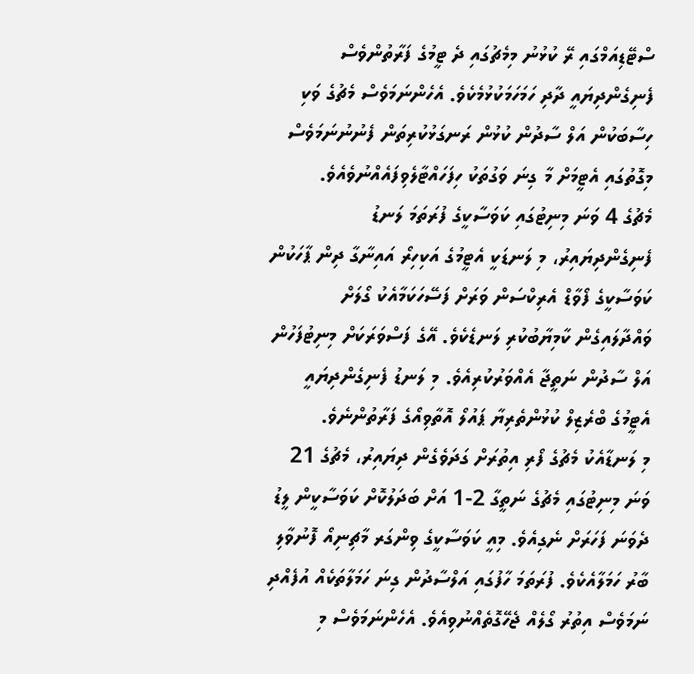ސްޓޭޑިއަމްގައި ރޭ ކުޅުނު މިމެޗުގައި ދެ ޓީމުގެ ފަރާތުންވެސް ފެނިގެންދިޔައީ ދާދި ހަމަހަމަކުޅުމެކެވެ. އެހެންނަމަވެސް މެޗުގެ ވަކި ހިސާބަކުން އަލް ސާދުން ކުޅުން ރަނގަޅުކުރިތަން ފެނުނުނަމަވެސް މިގޮތުގައި އެޓީމަށް މާ ގިނަ ވަގުތަކު ހިފަހައްޓާލެވިފައެއްނުވެއެވެ.
މެޗުގެ 4 ވަނަ މިނިޓުގައި ކަވަސާކީގެ ފުރަތަމަ ލަނޑު ފެނިގެންދިޔައިރު، މި ލަނޑަކީ އެޓީމުގެ އަކިހިރޯ އައިނާގާ ދިން ޕާހަކުން ކަވަސާކީގެ ފޯވާޑް އެރިކްސަން ވަރަށް ފަސޭހަކަމާއެކު ގޯލަށް ވައްދާލައިގެން ކާމިޔާބުކުރި ލަނޑެކެވެ. އޭގެ ފަސްވަރަކަށް މިނިޓުފަހުން އަލް ސާދުން ނަތީޖާ އެއްވަރުކުރިއެވެ. މި ލަނޑު ފެނިގެންދިޔައީ އެޓީމުގެ ބްރެޒިލް ކުޅުންތެރިޔާ ޕައުލޯ އޮތާވިއޯގެ ފަރާތުންނެވެ.
މި ލަނޑާއެކު މެޗުގެ ފޯރި އިތުރަށް ގަދަވެގެން ދިޔައިރު، މެޗުގެ 21 ވަނަ މިނިޓުގައި މެޗުގެ ނަތީގާ 2-1 އަށް ބަދަލުކޮށް ކަވަސާކީން ލީޑު ދެވަނަ ފަހަރަށް ނެގިއެވެ. މިއީ ކަވަސާކީގެ ވިންގަރ މާޗިނިއޯ ފޮނުވާލި ބާރު ހަމަލާއެކެވެ. ފުރަތަމަ ހާފުގައި އަލްސާދުން ގިނަ ހަމަލާތަކެއް އުފެއްދި ނަމަވެސް އިތުރު ގޯލެއް ޖެހޭގޮތެއްނުވިއެވެ. އެހެންނަމަވެސް މި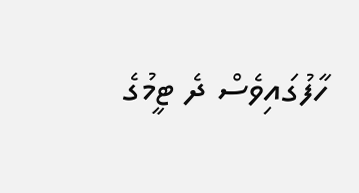ހާފުގައިވެސް ދެ ޓީމުގެ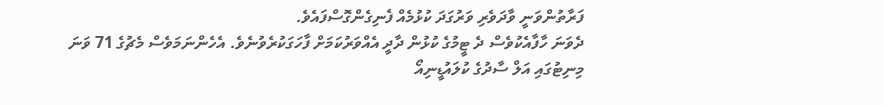ފަރާތުންވަނީ ވާދަވެރި ވަރުގަދަ ކުޅުމެއް ފެނިގެންގޮސްފައެވެ.
ދެވަނަ ހާފާއެކުވެސް ދެ ޓީމުގެ ކުޅުން ދާދީ އެއްވަރުކަމަށް ފާހަގަކުރެވުނެވެ. އެހެންނަމަވެސް މެޗުގެ 71 ވަނަ މިނިޓުގައި އަލް ސާދުގެ ކުލައުޑީނިއޯ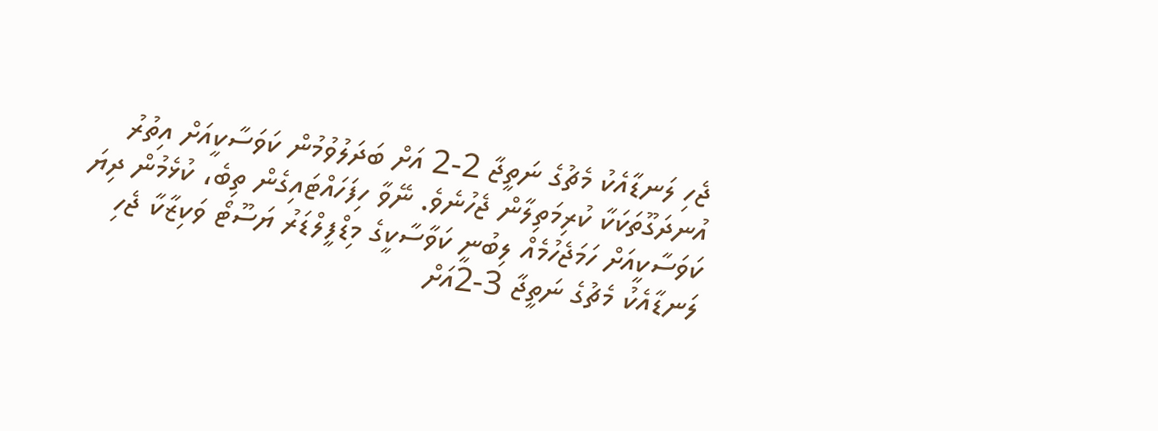ޖެހި ލަނޑާއެކު މެޗުގެ ނަތީޖާ 2-2 އަށް ބަދަލުވުމުން ކަވަސާކީއަށް އިތުރު އުނދަގޫތަކަކާ ކުރިމަތިލާން ޖެހުނެވެ. ނޭވާ ހިފަހައްޓައިގެން ތިބެ، ކުޅެމުން ދިޔަ ކަވަސާކީއަށް ހަމަޖެހުމެއް ލިބުނީ ކަވާސާކީގެ މިޑްފީލްޑަރު ޔަސޫޓޯ ވަކިޒާކާ ޖެހި ލަނޑާއެކު މެޗުގެ ނަތީޖާ 3-2އަށް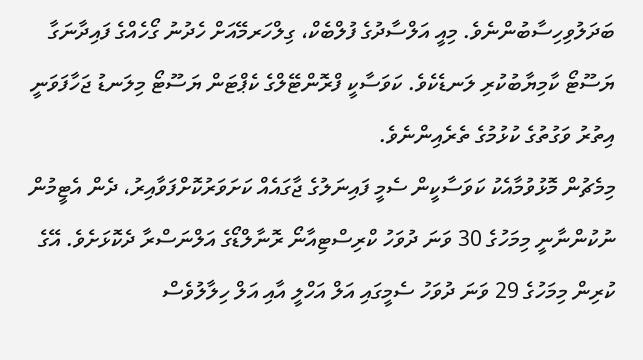ބަދަލުވިހިސާބުންނެވެ. މިއީ އަލްސާދުގެ ފުލްބެކް، ގިލްހަރމޭއަށް ހެދުނު ގޯހެއްގެ ފައިދާނަގާ ޔަސޫޓޯ ކާމިޔާބުކުރި ލަނޑެކެވެ. ކަވަސާކީ ފްރޮންޓޭލްގެ ކެޕްޓަން ޔަސޫޓޯ މިލަނޑު ޖަހާފަވަނީ އިތުރު ވަގުތުގެ ކުޅުމުގެ ތެރެއިންނެވެ.
މިމެޗުން މޮޅުވުމާއެކު ކަވަސާކީން ސެމީ ފައިނަލުގެ ޖާގައެއް ކަށަވަރުކޮށްފަވާއިރު، ދެން އެޓީމުން ނުކުންނާނީ މިމަހުގެ 30 ވަނަ ދުވަހު ކްރިސްޓިއާނޯ ރޮނާލްޑޯގެ އަލްނަސްރާ ދެކޮޅަށެވެ. އޭގެ ކުރިން މިމަހުގެ 29 ވަނަ ދުވަހު ސެމީގައި އަލް އަހްލީ އާއި އަލް ހިލާލުވެސް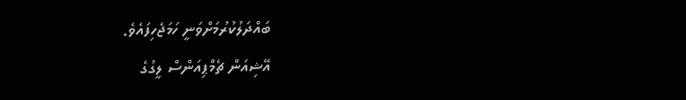ބައްދަލުކުރުމަށްވަނީ ހަމަޖެހިފައެވެ.
އޭޝިއަން ޗެމްޕިއަންސް ލީގުގެ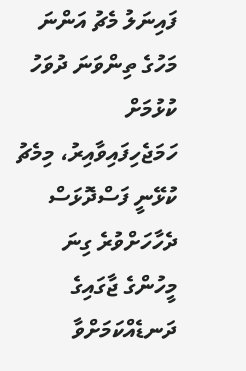ފައިނަލު މެޗު އަންނަ މަހުގެ ތިންވަނަ ދުވަހު ކުޅުމަށް ހަމަޖެހިފައިވާއިރު، މިމެޗު ކުޅޭނީ ފަސްދޮޅަސް ދެހާހަށްވުރެ ގިނަ މީހުންގެ ޖާގައިގެ ދަނޑެއްކަމަށްވާ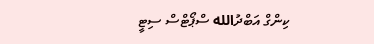ކިންގް އަބްދުالله ސްޕޯޓްސް ސިޓީ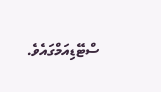ސްޓޭޑިއަމްގައެވެ.